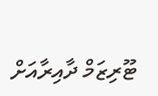ޓޫރިޒަމް ދާއިރާއަށް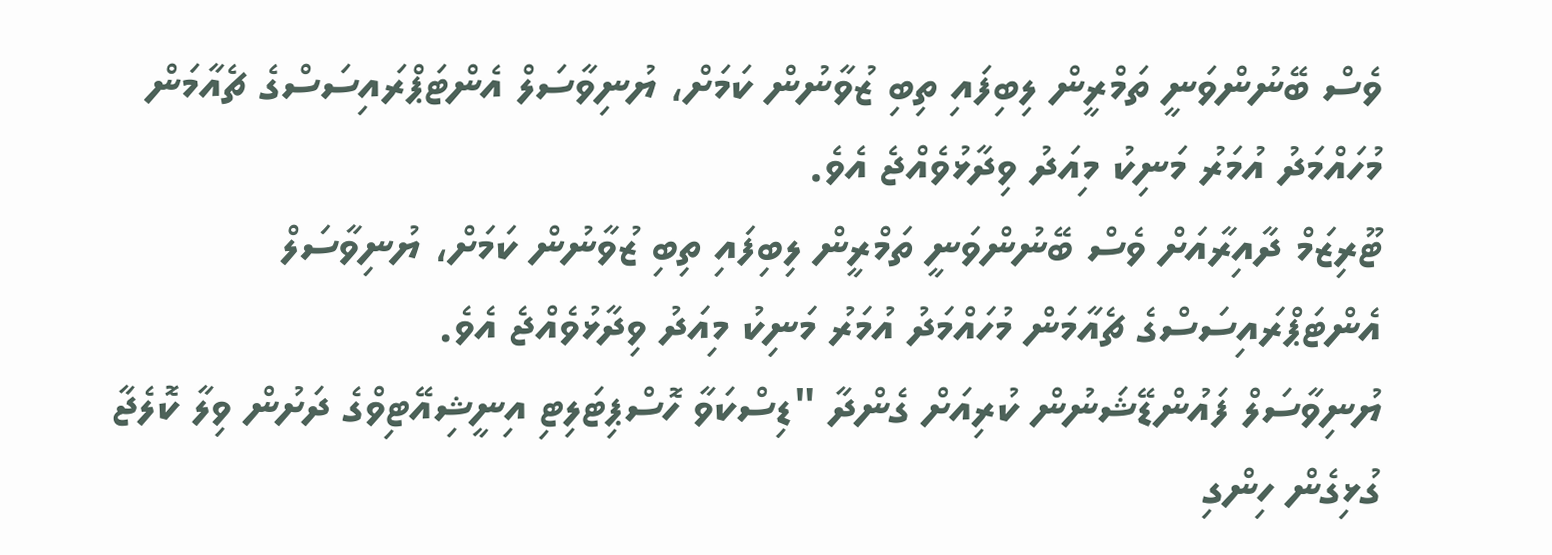ވެސް ބޭނުންވަނީ ތަމްރީން ލިބިފައި ތިބި ޒުވާނުން ކަމަށް، ޔުނިވާސަލް އެންޓަޕްރައިސަސްގެ ޗެއާމަން މުހައްމަދު އުމަރު މަނިކު މިއަދު ވިދާޅުވެއްޖެ އެވެ.
ޓޫރިޒަމް ދާއިރާއަށް ވެސް ބޭނުންވަނީ ތަމްރީން ލިބިފައި ތިބި ޒުވާނުން ކަމަށް، ޔުނިވާސަލް އެންޓަޕްރައިސަސްގެ ޗެއާމަން މުހައްމަދު އުމަރު މަނިކު މިއަދު ވިދާޅުވެއްޖެ އެވެ.
ޔުނިވާސަލް ފައުންޑޭޝަނުން ކުރިއަށް ގެންދާ "ޑިސްކަވާ ހޮސްޕިޓަލިޓި އިނީޝިއޭޓިވްގެ ދަށުން ވިލާ ކޮލެޖާ ގުޅިގެން ހިންގި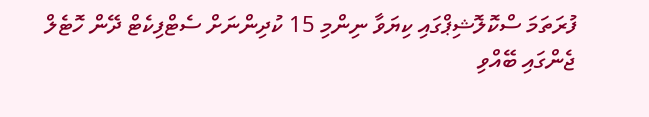ފުރަތަމަ ސްކޮލޮޝިޕްގައި ކިޔަވާ ނިންމި 15 ކުދިންނަށް ސެޓްފިކެޓް ދޭން ހޮޓެލް ޖެންގައި ބޭއްވި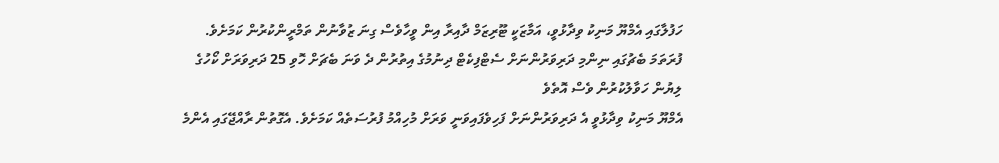ހަފުލާގައި އެމްޔޫ މަނިކު ވިދާޅުވީ، އަމާޒަކީ ޓޫރިޒަމް ދާއިރާ އިން ވީހާވެސް ގިނަ ޒުވާނުން ތަމްރީންކުރުން ކަމަށެވެ.
ފުރަތަމަ ބެޗުގައި ނިންމި ދަރިވަރުންނަށް ސެޓްފިކެޓް ދިނުމުގެ އިތުރުން ދެ ވަނަ ބެޗަށް ހޮވި 25 ދަރިވަރަށް ކޯހުގެ ލިޔުން ހަވާލުކުރުން ވެސް އޮތެވެ
އެމްޔޫ މަނިކު ވިދާޅުވީ އެ ދަރިވަރުންނަށް ފަހިވެފައިވަނީ ވަރަށް މުހިއްމު ފުރުސަތެއް ކަމަށެވެ. އެގޮތުން ރާއްޖޭގައި އެންމެ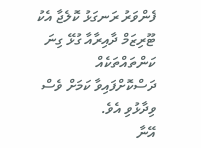ފެންވަރު ރަނގަޅު ކޮލެޖާ އެކު ޓޫރިޒަމް ދާއިރާއާ ގުޅޭ ގިނަ ކަންތައްތަކެއް ދަސްކޮށްފައިވާ ކަމަށް ވެސް ވިދާޅުވި އެވެ.
އޭނާ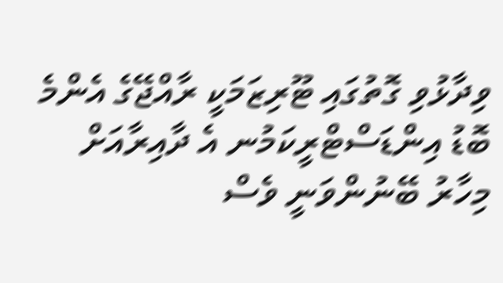ވިދާޅުވި ގޮތުގައި ޓޫރިޒަމަކީ ރާއްޖޭގެ އެންމެ ބޮޑު އިންޑަސްޓްރީކަމުނ އެ ދާއިރާއަށް މިހާރު ބޭނުންވަނީ ވެސް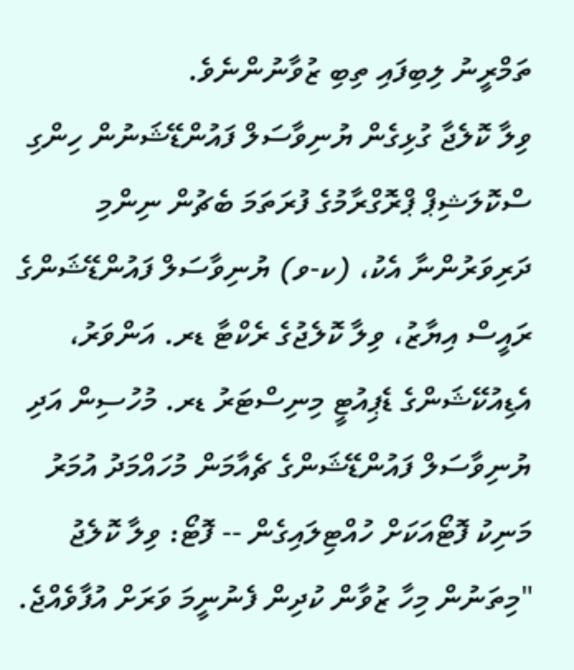ތަމްރީނު ލިބިފައި ތިބި ޒުވާނުންނެވެ.
ވިލާ ކޮލެޖާ ގުޅިގެން ޔުނިވާސަލް ފައުންޑޭޝަނުން ހިންގި ސްކޮލަޝިޕް ޕްރޮގްރާމުގެ ފުރަތަމަ ބެޗުން ނިންމި ދަރިވަރުންނާ އެކު، (ކ-ވ) ޔުނިވާސަލް ފައުންޑޭޝަންގެ ރައީސް އިޔާޒު، ވިލާ ކޮލެޖުގެ ރެކްޓާ ޑރ. އަންވަރު، އެޑިއުކޭޝަންގެ ޑެޕިއުޓީ މިނިސްޓަރު ޑރ. މުހުސިން އަދި ޔުނިވާސަލް ފައުންޑޭޝަންގެ ޗެއާމަން މުހައްމަދު އުމަރު މަނިކު ފޮޓޯއަކަށް ހުއްޓިލައިގެން -- ފޮޓޯ: ވިލާ ކޮލެޖު
"މިތަނުން މިހާ ޒުވާން ކުދިން ފެނުނީމަ ވަރަށް އުފާވެއްޖެ.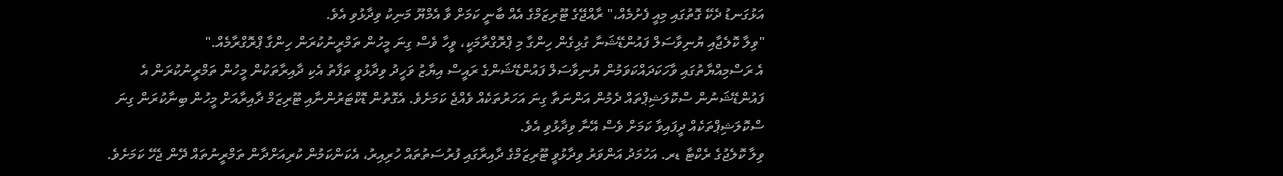އަޅުގަނޑު ދެކޭ ގޮތުގައި މިއީ ފެށުމެއް،" ރާއްޖޭގެ ޓޫރިޒަމްގެ އެއް ބާނީ ކަމަށް ވާ އެމްޔޫ މަނިކު ވިދާޅުވި އެވެ.
"ވިލާ ކޮލެޖާއި ޔުނިވާސަލް ފައުންޑޭޝަނާ ގުޅިގެން ހިންގާ މި ޕްރޮގްރާމަކީ، ވީހާ ވެސް ގިނަ މީހުން ތަމްރީނުކުރަން ހިންގާ ޕްރޮގްރާމެއް."
އެ ރަސްމިއްޔާތުގައި ވާހަކަދައްކަވަމުން ޔުނިވާސަލް ފައުންޑޭޝަންގެ ރައީސް އިޔާޒު ވަހީދު ވިދާޅުވީ ތަފާތު އެކި ދާއިރާތަކުން މީހުން ތަމްރީނުކުރަން އެ ފައުންޑޭޝަނުން ސްކޮލަޝިޕްތައް ދެމުން އަންނަތާ ގިނަ އަހަރުތަކެއް ވެއްޖެ ކަމަށެވެ. އެގޮތުން ޑޮކްޓަރުންނާއި ޓޫރިޒަމް ދާއިރާއަށް މީހުން ބިނާކުރަން ގިނަ ސްކޮލަޝިޕްތަކެއް ދީފައިވާ ކަމަށް ވެސް އޭނާ ވިދާޅުވި އެވެ.
ވިލާ ކޮލެޖުގެ ރެކްޓާ ޑރ. އަހުމަދު އަންވަރު ވިދާޅުވީ ޓޫރިޒަމްގެ ދާއިރާގައި ފުރުސަތުތައް ހުރިއިރު، އެކަންކަމުން ކުރިއަށްދާން ތަމްރީނުތައް ދޭން ޖެހޭ ކަމަށެވެ.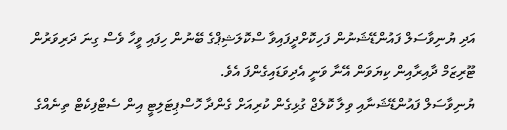އަދި ޔުނިވާސަލް ފައުންޑޭޝަނުން ފަހިކޮށްދީފައިވާ ސްކޮލަޝިޕްގެ ބޭނުން ހިފައި ވީހާ ވެސް ގިނަ ދަރިވަރުން ޓޫރިޒަމް ދާއިރާއިން ކިޔަވަން އޭނާ ވަނީ އެދިވަޑައިގެންފަ އެވެ.
ޔުނިވާސަލް ފައުންޑޭޝަނާއި ވިލާ ކޮލެޖް ގުޅިގެން ކުރިއަށް ގެންދާ ހޮސްޕިޓަލިޓީ އިން ސެޓްފިކެޓް ތިނެއްގެ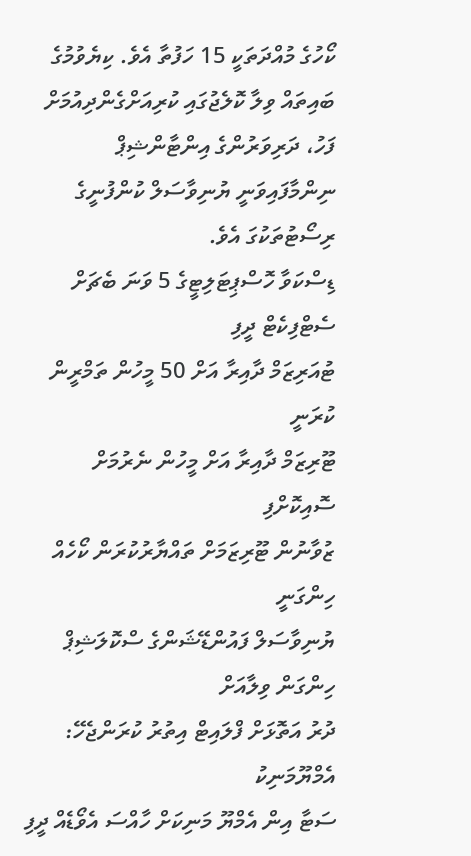ކޯހުގެ މުއްދަތަކީ 15 ހަފުތާ އެވެ. ކިޔެވުމުގެ ބައިތައް ވިލާ ކޮލެޖުގައި ކުރިއަށްގެންދިއުމަށް ފަހު، ދަރިވަރުންގެ އިންޓާންޝިޕް ނިންމާފައިވަނީ ޔުނިވާސަލް ކުންފުނީގެ ރިސޯޓުތަކުގަ އެވެ.
ޑިސްކަވާ ހޮސްޕިޓަލިޓީގެ 5 ވަނަ ބެޗަށް ސެޓްފިކެޓް ދީފި
ޓުއަރިޒަމް ދާއިރާ އަށް 50 މީހުން ތަމްރީން ކުރަނީ
ޓޫރިޒަމް ދާއިރާ އަށް މީހުން ނެރުމަށް ސޮއިކޮށްފި
ޒުވާނުން ޓޫރިޒަމަށް ތައްޔާރުކުރަން ކޯހެއް ހިންގަނީ
ޔުނިވާސަލް ފައުންޑޭޝަންގެ ސްކޮލަޝިޕް ހިންގަން ވިލާއަށް
ދުރު އަތޮޅަށް ފްލައިޓް އިތުރު ކުރަންޖެހޭ: އެމްޔޫމަނިކު
ސަޓާ އިން އެމްޔޫ މަނިކަށް ހާއްސަ އެވޯޑެއް ދީފި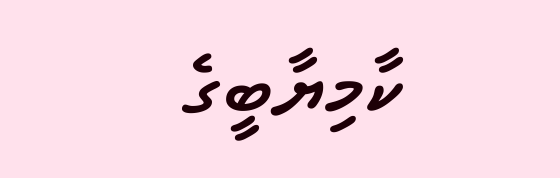ކާމިޔާބީގެ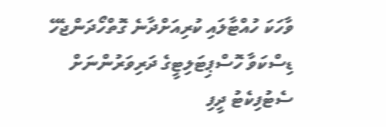ވާހަކަ ހުއްޓާލައި ކުރިއަށްދާނެ ގޮތްހޯދަންޖެހޭ
ޑިސްކަވާ ހޮސްޕިޓަލިޓީގެ ދަރިވަރުންނަށް ސެޓުފިކެޓު ދީފި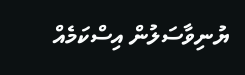ޔުނިވާސަލުން އިސްކަމެއް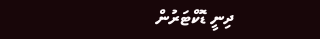ދިނީ ޑޮކްޓަރުން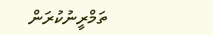ތަމްރީނުކުރަން